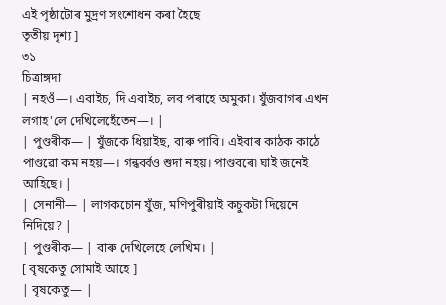এই পৃষ্ঠাটোৰ মুদ্ৰণ সংশোধন কৰা হৈছে
তৃতীয় দৃশ্য ]
৩১
চিত্ৰাঙ্গদা
| নহওঁ—। এবাইচ, দি এবাইচ, লব পৰাহে অমুকা। যুঁজবাগৰ এখন লগাহ'লে দেখিলেহেঁতেন—। |
| পুণ্ডৰীক— | যুঁজকে ধিয়াইছ, বাৰু পাবি। এইবাৰ কাঠক কাঠে পাণ্ডৱো কম নহয়—। গন্ধৰ্ব্বও শুদা নহয়। পাণ্ডবৰে৷ ঘাই জনেই আহিছে। |
| সেনানী— | লাগকচোন যুঁজ, মণিপুৰীয়াই কচুকটা দিয়েনে নিদিয়ে? |
| পুণ্ডৰীক— | বাৰু দেখিলেহে লেখিম। |
[ বৃষকেতু সোমাই আহে ]
| বৃষকেতু— |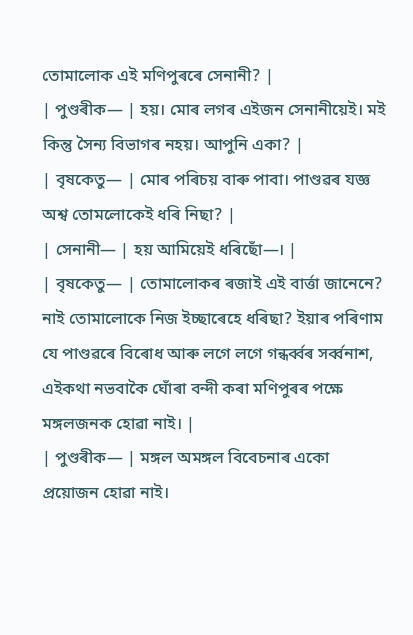তোমালোক এই মণিপুৰৰে সেনানী? |
| পুণ্ডৰীক— | হয়। মোৰ লগৰ এইজন সেনানীয়েই। মই কিন্তু সৈন্য বিভাগৰ নহয়। আপুনি একা? |
| বৃষকেতু— | মোৰ পৰিচয় বাৰু পাবা। পাণ্ডৱৰ যজ্ঞ অশ্ব তোমলোকেই ধৰি নিছা? |
| সেনানী— | হয় আমিয়েই ধৰিছোঁ—। |
| বৃষকেতু— | তোমালোকৰ ৰজাই এই বাৰ্ত্তা জানেনে? নাই তোমালোকে নিজ ইচ্ছাৰেহে ধৰিছা? ইয়াৰ পৰিণাম যে পাণ্ডৱৰে বিৰোধ আৰু লগে লগে গন্ধৰ্ব্বৰ সৰ্ব্বনাশ, এইকথা নভবাকৈ ঘোঁৰা বন্দী কৰা মণিপুৰৰ পক্ষে মঙ্গলজনক হোৱা নাই। |
| পুণ্ডৰীক— | মঙ্গল অমঙ্গল বিবেচনাৰ একো প্ৰয়োজন হোৱা নাই।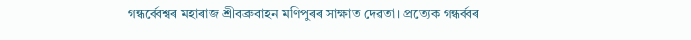গন্ধৰ্ব্বেশ্বৰ মহাৰাজ শ্ৰীবব্ৰুবাহন মণিপুৰৰ সাক্ষাত দেৱতা। প্ৰত্যেক গন্ধৰ্ব্বৰ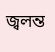জ্বলন্ত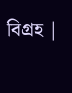বিগ্ৰহ |